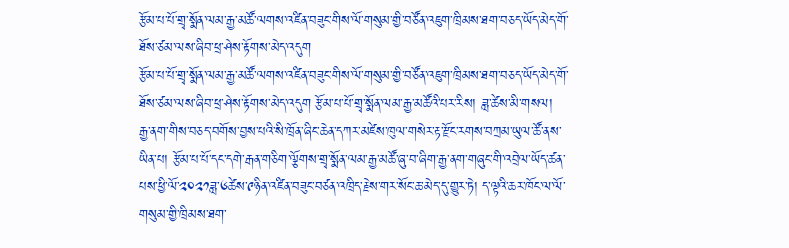རྩོམ་པ་པོ་གྲྭ་སྨོན་ལམ་རྒྱ་མཚོ་ལགས་འཛིན་བཟུང་གིས་ལོ་གསུམ་གྱི་བཙོན་འཇུག་ཁྲིམས་ཐག་བཅད་ཡོད་མེད་གོ་ཐོས་ཙམ་ལས་ཞིབ་ཕྲ་ཤེས་རྟོགས་མེད་འདུག
རྩོམ་པ་པོ་གྲྭ་སྨོན་ལམ་རྒྱ་མཚོ་ལགས་འཛིན་བཟུང་གིས་ལོ་གསུམ་གྱི་བཙོན་འཇུག་ཁྲིམས་ཐག་བཅད་ཡོད་མེད་གོ་ཐོས་ཙམ་ལས་ཞིབ་ཕྲ་ཤེས་རྟོགས་མེད་འདུག རྩོམ་པ་པོ་གྲྭ་སྨོན་ལམ་རྒྱ་མཚོའི་པར་རིས། ཟླ་ཚེས་མི་གསལ།
རྒྱ་ནག་གིས་བཅད་བགོས་བྱས་པའི་སི་ཁྲོན་ཞིང་ཆེན་དཀར་མཛེས་ཁུལ་གསེར་རྟ་རྫོང་རགས་བཀྲམ་ཡུལ་ཚོ་ནས་ཡིན་པ། རྩོམ་པ་པོ་དང་དགེ་རྒན་གཅིག་ལྕོགས་གྲྭ་སྨོན་ལམ་རྒྱ་མཚོ་ཞུ་བ་ཞིག་རྒྱ་ནག་གཞུང་གི་འབྲེལ་ཡོད་ཚན་པས་ཕྱི་ལོ་༢༠༢༡ཟླ་༦ཚེས་༩ཉིན་འཛིན་བཟུང་བཙན་འཁྲིད་རྗེས་གར་སོང་ཆ་མེད་དུ་གྱུར་ཏེ། ད་ལྟའི་ཆར་ཁོང་ལ་ལོ་གསུམ་གྱི་ཁྲིམས་ཐག་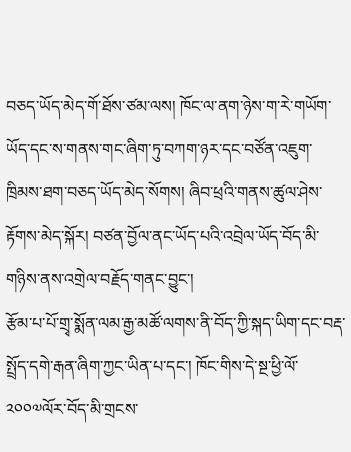བཅད་ཡོད་མེད་གོ་ཐོས་ཙམ་ལས། ཁོང་ལ་ནག་ཉེས་ག་རེ་གཡོག་ཡོད་དང་ས་གནས་གང་ཞིག་ཏུ་བཀག་ཉར་དང་བཙོན་འཇུག་ཁྲིམས་ཐག་བཅད་ཡོད་མེད་སོགས། ཞིབ་ཕྲའི་གནས་ཚུལ་ཤེས་རྟོགས་མེད་སྐོར། བཙན་བྱོལ་ནང་ཡོད་པའི་འབྲེལ་ཡོད་བོད་མི་གཉིས་ནས་འགྲེལ་བརྗོད་གནང་བྱུང་།
རྩོམ་པ་པོ་གྲྭ་སྨོན་ལམ་རྒྱ་མཚོ་ལགས་ནི་བོད་ཀྱི་སྐད་ཡིག་དང་བརྡ་སྤྲོད་དགེ་རྒན་ཞིག་ཀྱང་ཡིན་པ་དང་། ཁོང་གིས་དེ་སྔ་ཕྱི་ལོ་༢༠༠༧ལོར་བོད་མི་གྲངས་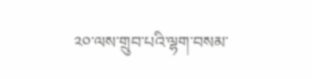༢༠་ལས་གྲུབ་པའི་ལྷག་བསམ་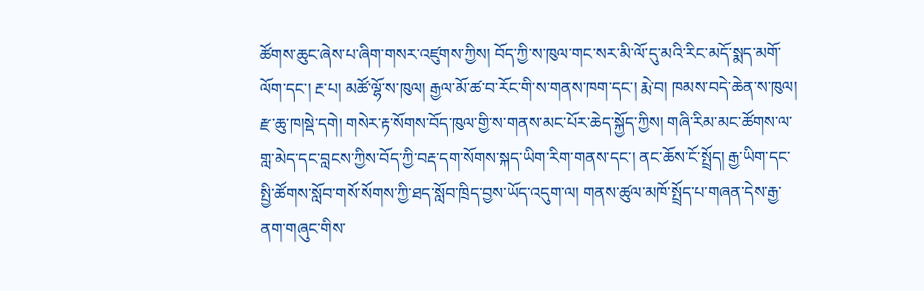ཚོགས་ཆུང་ཞེས་པ་ཞིག་གསར་འཛུགས་ཀྱིས། བོད་ཀྱི་ས་ཁུལ་གང་སར་མི་ལོ་དུ་མའི་རིང་མདོ་སྨད་མགོ་ལོག་དང་། རྔ་པ། མཚོ་ལྷོ་ས་ཁུལ། རྒྱལ་མོ་ཚ་བ་རོང་གི་ས་གནས་ཁག་དང་། རྨེ་བ། ཁམས་བདེ་ཆེན་ས་ཁུལ། རྫ་ཆུ་ཁ།སྡེ་དགེ། གསེར་རྟ་སོགས་བོད་ཁུལ་གྱི་ས་གནས་མང་པོར་ཆེད་སྐྱོད་ཀྱིས། གཞི་རིམ་མང་ཚོགས་ལ་གླ་མེད་དང་བླངས་ཀྱིས་བོད་ཀྱི་བརྡ་དག་སོགས་སྐད་ཡིག་རིག་གནས་དང་། ནང་ཆོས་ངོ་སྤྲོད། རྒྱ་ཡིག་དང་སྤྱི་ཚོགས་སློབ་གསོ་སོགས་ཀྱི་ཐད་སློབ་ཁྲིད་བྱས་ཡོད་འདུག་ལ། གནས་ཚུལ་མཁོ་སྤྲོད་པ་གཞན་དེས་རྒྱ་ནག་གཞུང་གིས་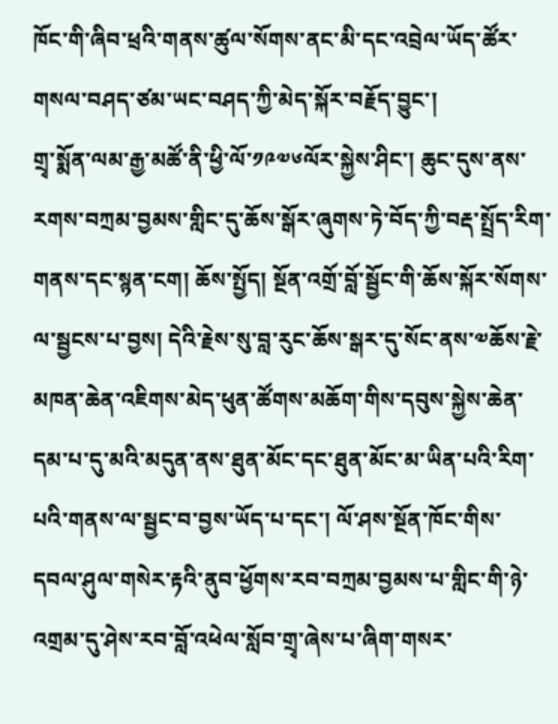ཁོང་གི་ཞིབ་ཕྲའི་གནས་ཚུལ་སོགས་ནང་མི་དང་འབྲེལ་ཡོད་ཚོར་གསལ་བཤད་ཙམ་ཡང་བཤད་ཀྱི་མེད་སྐོར་བརྗོད་བྱུང་།
གྲྭ་སྨོན་ལམ་རྒྱ་མཚོ་ནི་ཕྱི་ལོ་༡༩༧༦ལོར་སྐྱེས་ཤིང་། ཆུང་དུས་ནས་རགས་བཀྲམ་བྱམས་གླིང་དུ་ཆོས་སྒོར་ཞུགས་ཏེ་བོད་ཀྱི་བརྡ་སྤྲོད་རིག་གནས་དང་སྙན་ངག། ཆོས་སྤྱོད། སྔོན་འགྲོ་བློ་སྦྱོང་གི་ཆོས་སྐོར་སོགས་ལ་སྦྱངས་པ་བྱས། དེའི་རྗེས་སུ་བླ་རུང་ཆོས་སྒར་དུ་སོང་ནས་༧ཆོས་རྗེ་མཁན་ཆེན་འཇིགས་མེད་ཕུན་ཚོགས་མཆོག་གིས་དབུས་སྐྱེས་ཆེན་དམ་པ་དུ་མའི་མདུན་ནས་ཐུན་མོང་དང་ཐུན་མོང་མ་ཡིན་པའི་རིག་པའི་གནས་ལ་སྦྱང་བ་བྱས་ཡོད་པ་དང་། ལོ་ཤས་སྔོན་ཁོང་གིས་དབལ་ཤུལ་གསེར་རྟའི་ནུབ་ཕྱོགས་རབ་བཀྲམ་བྱམས་པ་གླིང་གི་ཉེ་འགྲམ་དུ་ཤེས་རབ་བློ་འཕེལ་སློབ་གྲྭ་ཞེས་པ་ཞིག་གསར་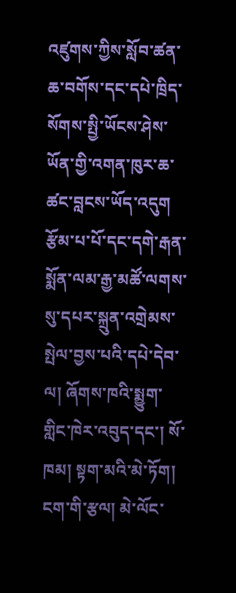འཛུགས་ཀྱིས་སློབ་ཚན་ཆ་བགོས་དང་དཔེ་ཁྲིད་སོགས་སྤྱི་ཡོངས་ཤེས་ཡོན་གྱི་འགན་ཁུར་ཆ་ཚང་བླངས་ཡོད་འདུག
རྩོམ་པ་པོ་དང་དགེ་རྒན་སྨོན་ལམ་རྒྱ་མཚོ་ལགས་སུ་དཔར་སྐྲུན་འགྲེམས་སྤེལ་བྱས་པའི་དཔེ་དེབ་ལ། ཞོགས་ཁའི་སྨྱུག་གླིང་ཁེར་འབུད་དང་། སོ་ཁམ། སྟག་མའི་མེ་ཏོག། ངག་གི་རྩལ། མེ་ལོང་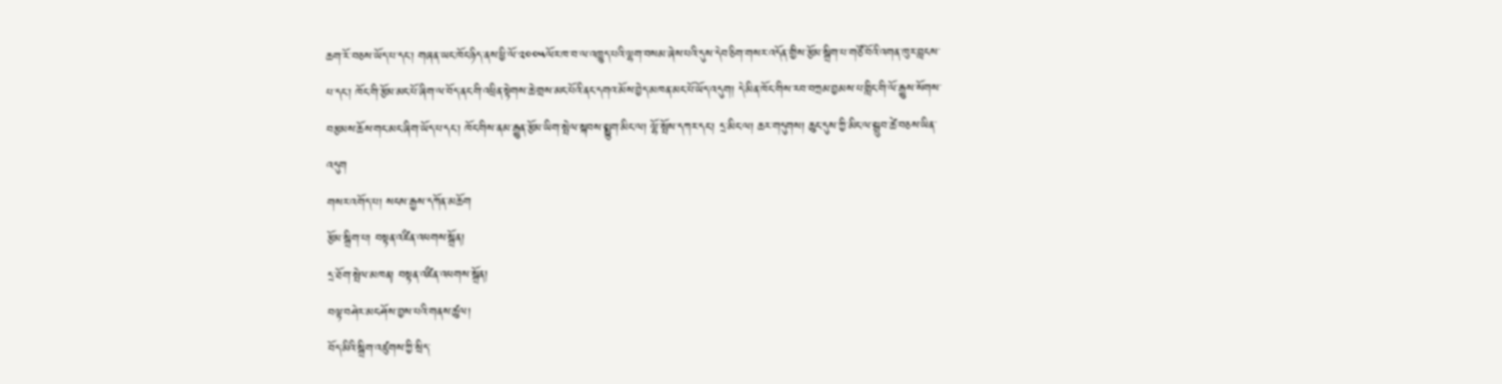ཆག་རོ་བཅས་ཡོད་པ་དང་། གཞན་ཡང་ཁོང་ཉིད་ནས་ཕྱི་ལོ་༢༠༠༥ལོར་ཁ་བ་ལ་འཁྱུད་པའི་ལྷག་བསམ་ཞེས་པའི་དུས་དེབ་ཅིག་གསར་འདོན་གྱིས་རྩོམ་སྒྲིག་པ་གཙོ་བོའི་འགན་ཁུར་བླངས་པ་དང་། ཁོང་གི་རྩོམ་མང་པོ་ཞིག་ལ་བོད་ནང་གི་འཕྲིན་སྟེགས་ཆེ་གྲས་མང་པོའི་ནང་དགའ་མོས་བྱེད་མཁན་མང་པོ་ཡོད་འདུག། དེ་མིན་ཁོང་གིས་རབ་བཀྲམ་བྱམས་པ་གླིང་གི་ལོ་རྒྱུས་སོགས་བརྩམས་ཆོས་གང་མང་ཞིག་ཡོད་པ་དང་། ཁོང་གིས་ནམ་རྒྱུན་རྩོམ་ཡིག་སྤེལ་སྐབས་སྨྱུག་མིང་ལ། ལྷོ་སྤོས་དཀར་དང་། དྲ་མིང་ལ། ཆར་གདུགས། ཆུང་དུས་ཀྱི་མིང་ལ་སྒྲུབ་ཚེ་བཅས་ཡིན་འདུག
གསར་འགོད་པ། སངས་རྒྱས་དཀོན་མཆོག
རྩོམ་སྒྲིག་པ། བསྟན་འཛིན་འཕགས་སྒྲོན།
དྲ་ཐོག་སྤེལ་མཁན། བསྟན་འཛིན་འཕགས་སྒྲོན།
བལྟ་བཤེར་མང་ཤོས་བྱས་པའི་གནས་ཚུལ།
བོད་མིའི་སྒྲིག་འཛུགས་ཀྱི་སྲིད་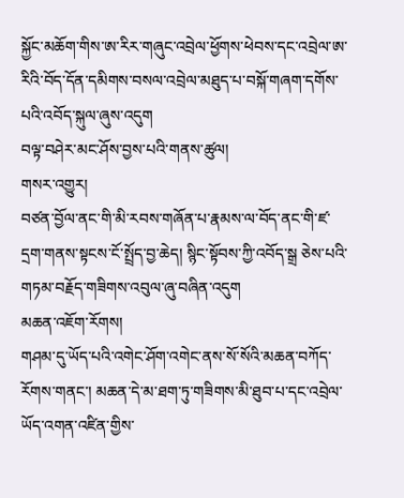སྐྱོང་མཆོག་གིས་ཨ་རིར་གཞུང་འབྲེལ་ཕྱོགས་ཕེབས་དང་འབྲེལ་ཨ་རིའི་བོད་དོན་དམིགས་བསལ་འབྲེལ་མཐུད་པ་བསྐོ་གཞག་དགོས་པའི་འབོད་སྐུལ་ཞུས་འདུག
བལྟ་བཤེར་མང་ཤོས་བྱས་པའི་གནས་ཚུལ།
གསར་འགྱུར།
བཙན་བྱོལ་ནང་གི་མི་རབས་གཞོན་པ་རྣམས་ལ་བོད་ནང་གི་ཛ་དྲག་གནས་སྟངས་ངོ་སྤྲོད་བྱ་ཆེད། སྙིང་སྟོབས་ཀྱི་འབོད་སྒྲ ཅེས་པའི་གཏམ་བརྗོད་གཟིགས་འབུལ་ཞུ་བཞིན་འདུག
མཆན་འཇོག་རོགས།
གཤམ་དུ་ཡོད་པའི་འགེང་ཤོག་འགེང་ནས་སོ་སོའི་མཆན་བཀོད་རོགས་གནང་། མཆན་དེ་མ་ཐག་ཏུ་གཟིགས་མི་ཐུབ་པ་དང་འབྲེལ་ཡོད་འགན་འཛིན་གྱིས་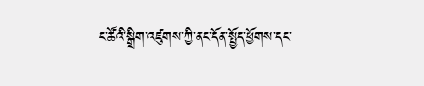ང་ཚོའི་སྒྲིག་འཛུགས་ཀྱི་ནང་དོན་སྤྱོད་ཕྱོགས་དང་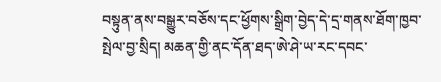བསྟུན་ནས་བསྒྱུར་བཅོས་དང་ཕྱོགས་སྒྲིག་བྱེད་དེ་དྲ་གནས་ཐོག་ཁྱབ་སྤེལ་བྱ་སྲིད། མཆན་གྱི་ནང་དོན་ཐད་ཨེ་ཤེ་ཡ་རང་དབང་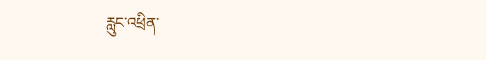རླུང་འཕྲིན་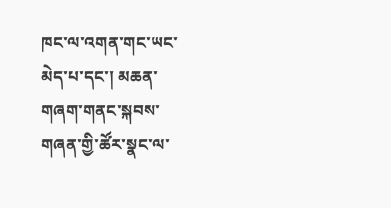ཁང་ལ་འགན་གང་ཡང་མེད་པ་དང་། མཆན་གཞག་གནང་སྐབས་གཞན་གྱི་ཚོར་སྣང་ལ་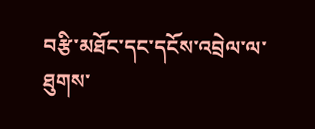བརྩི་མཐོང་དང་དངོས་འབྲེལ་ལ་ཐུགས་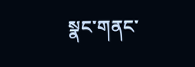སྣང་གནང་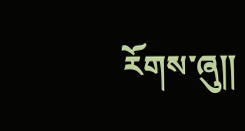རོགས་ཞུ༎